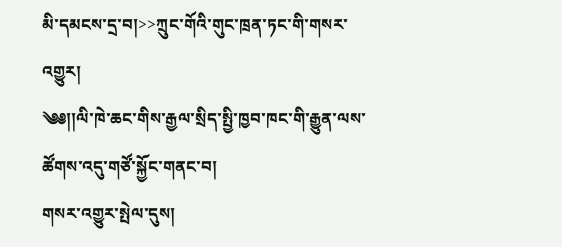མི་དམངས་དྲ་བ།>>ཀྲུང་གོའི་གུང་ཁྲན་ཏང་གི་གསར་འགྱུར།
༄༅།།ལི་ཁེ་ཆང་གིས་རྒྱལ་སྲིད་སྤྱི་ཁྱབ་ཁང་གི་རྒྱུན་ལས་ཚོགས་འདུ་གཙོ་སྐྱོང་གནང་བ།
གསར་འགྱུར་སྤེལ་དུས།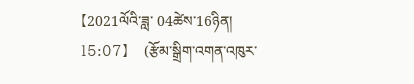【2021ལོའི་ཟླ་ 04ཚེས་16ཉིན། 15:07】   (རྩོམ་སྒྲིག་འགན་འཁུར་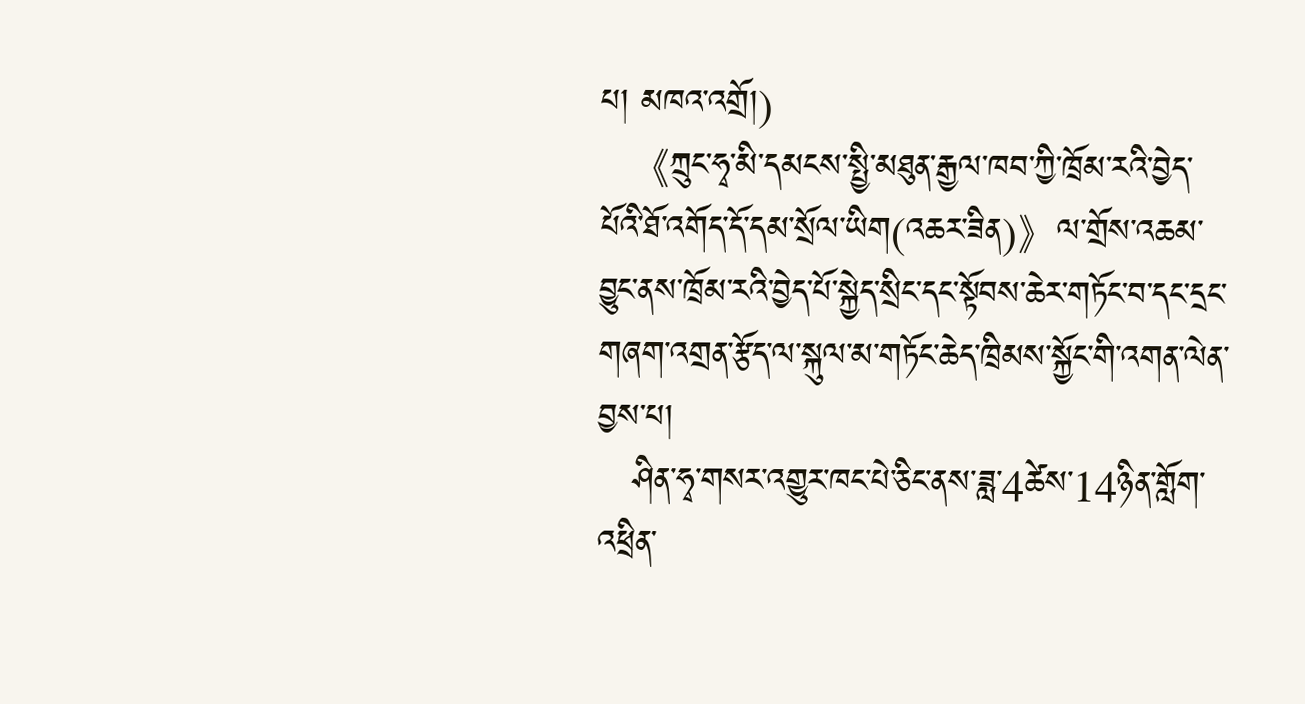པ། མཁའ་འགྲོ།)
   《ཀྲུང་ཧྭ་མི་དམངས་སྤྱི་མཐུན་རྒྱལ་ཁབ་ཀྱི་ཁྲོམ་རའི་བྱེད་པོའི་ཐོ་འགོད་དོ་དམ་སྲོལ་ཡིག(འཆར་ཟིན)》ལ་གྲོས་འཆམ་བྱུང་ནས་ཁྲོམ་རའི་བྱེད་པོ་སྐྱེད་སྲིང་དང་སྟོབས་ཆེར་གཏོང་བ་དང་དྲང་གཞག་འགྲན་རྩོད་ལ་སྐུལ་མ་གཏོང་ཆེད་ཁྲིམས་སྐྱོང་གི་འགན་ལེན་བྱས་པ།
   ཤིན་ཧྭ་གསར་འགྱུར་ཁང་པེ་ཅིང་ནས་ཟླ་4ཚེས་14ཉིན་གློག་འཕྲིན་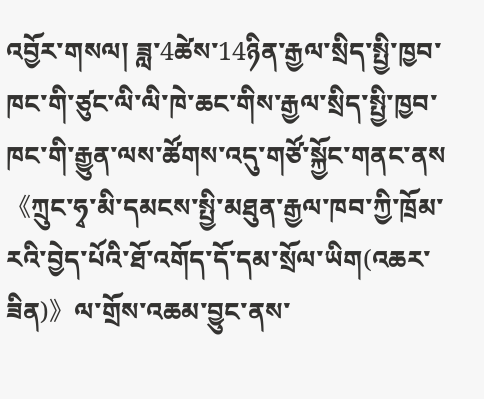འབྱོར་གསལ། ཟླ་4ཚེས་14ཉིན་རྒྱལ་སྲིད་སྤྱི་ཁྱབ་ཁང་གི་ཙུང་ལི་ལི་ཁེ་ཆང་གིས་རྒྱལ་སྲིད་སྤྱི་ཁྱབ་ཁང་གི་རྒྱུན་ལས་ཚོགས་འདུ་གཙོ་སྐྱོང་གནང་ནས《ཀྲུང་ཧྭ་མི་དམངས་སྤྱི་མཐུན་རྒྱལ་ཁབ་ཀྱི་ཁྲོམ་རའི་བྱེད་པོའི་ཐོ་འགོད་དོ་དམ་སྲོལ་ཡིག(འཆར་ཟིན)》ལ་གྲོས་འཆམ་བྱུང་ནས་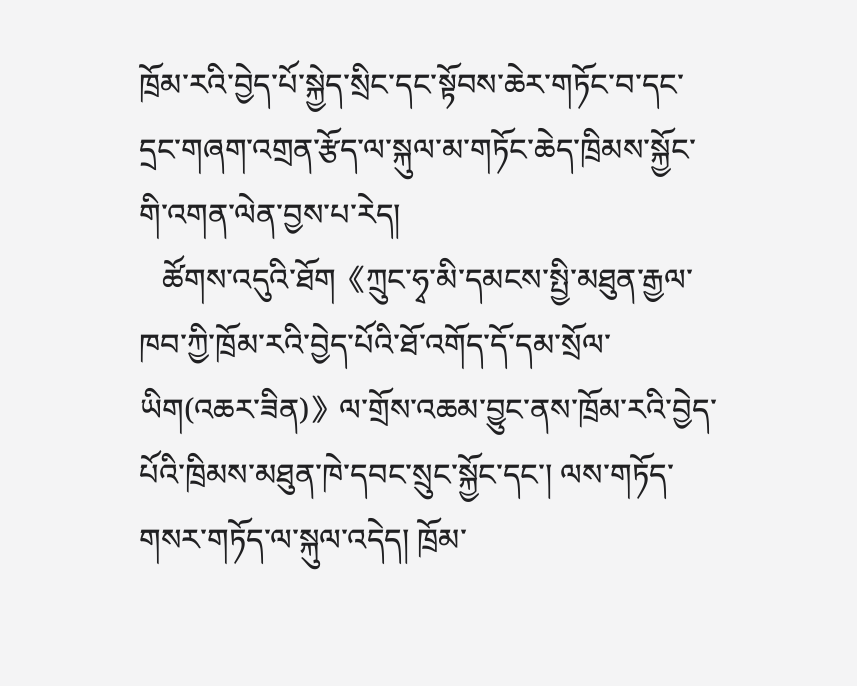ཁྲོམ་རའི་བྱེད་པོ་སྐྱེད་སྲིང་དང་སྟོབས་ཆེར་གཏོང་བ་དང་དྲང་གཞག་འགྲན་རྩོད་ལ་སྐུལ་མ་གཏོང་ཆེད་ཁྲིམས་སྐྱོང་གི་འགན་ལེན་བྱས་པ་རེད།
   ཚོགས་འདུའི་ཐོག《ཀྲུང་ཧྭ་མི་དམངས་སྤྱི་མཐུན་རྒྱལ་ཁབ་ཀྱི་ཁྲོམ་རའི་བྱེད་པོའི་ཐོ་འགོད་དོ་དམ་སྲོལ་ཡིག(འཆར་ཟིན)》ལ་གྲོས་འཆམ་བྱུང་ནས་ཁྲོམ་རའི་བྱེད་པོའི་ཁྲིམས་མཐུན་ཁེ་དབང་སྲུང་སྐྱོང་དང་། ལས་གཏོད་གསར་གཏོད་ལ་སྐུལ་འདེད། ཁྲོམ་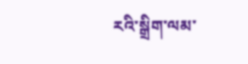རའི་སྒྲིག་ལམ་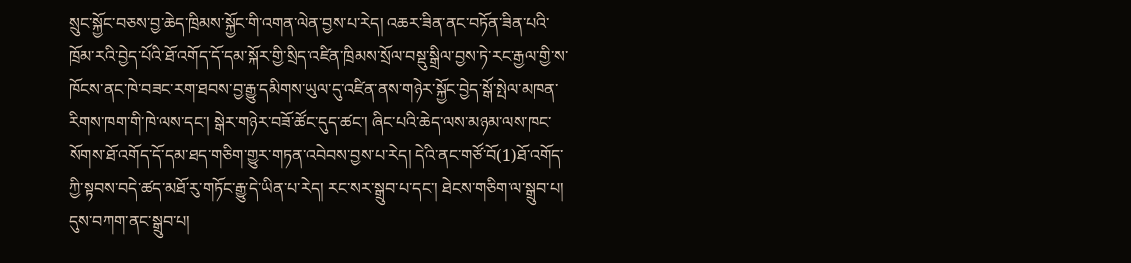སྲུང་སྐྱོང་བཅས་བྱ་ཆེད་ཁྲིམས་སྐྱོང་གི་འགན་ལེན་བྱས་པ་རེད། འཆར་ཟིན་ནང་བཏོན་ཟིན་པའི་ཁྲོམ་རའི་བྱེད་པོའི་ཐོ་འགོད་དོ་དམ་སྐོར་གྱི་སྲིད་འཛིན་ཁྲིམས་སྲོལ་བསྡུ་སྒྲིལ་བྱས་ཏེ་རང་རྒྱལ་གྱི་ས་ཁོངས་ནང་ཁེ་བཟང་རག་ཐབས་བྱ་རྒྱུ་དམིགས་ཡུལ་དུ་འཛིན་ནས་གཉེར་སྐྱོང་བྱེད་སྒོ་སྤེལ་མཁན་རིགས་ཁག་གི་ཁེ་ལས་དང་། སྒེར་གཉེར་བཟོ་ཚོང་དུད་ཚང་། ཞིང་པའི་ཆེད་ལས་མཉམ་ལས་ཁང་སོགས་ཐོ་འགོད་དོ་དམ་ཐད་གཅིག་གྱུར་གཏན་འབེབས་བྱས་པ་རེད། དེའི་ནང་གཙོ་བོ(1)ཐོ་འགོད་ཀྱི་སྟབས་བདེ་ཚད་མཐོ་རུ་གཏོང་རྒྱུ་དེ་ཡིན་པ་རེད། རང་སར་སྒྲུབ་པ་དང་། ཐེངས་གཅིག་ལ་སྒྲུབ་པ། དུས་བཀག་ནང་སྒྲུབ་པ།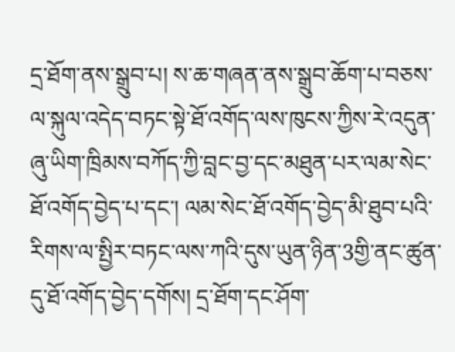དྲ་ཐོག་ནས་སྒྲུབ་པ། ས་ཆ་གཞན་ནས་སྒྲུབ་ཆོག་པ་བཅས་ལ་སྐུལ་འདེད་བཏང་སྟེ་ཐོ་འགོད་ལས་ཁུངས་ཀྱིས་རེ་འདུན་ཞུ་ཡིག་ཁྲིམས་བཀོད་ཀྱི་བླང་བྱ་དང་མཐུན་པར་ལམ་སེང་ཐོ་འགོད་བྱེད་པ་དང་། ལམ་སེང་ཐོ་འགོད་བྱེད་མི་ཐུབ་པའི་རིགས་ལ་སྤྱིར་བཏང་ལས་ཀའི་དུས་ཡུན་ཉིན་3གྱི་ནང་ཚུན་དུ་ཐོ་འགོད་བྱེད་དགོས། དྲ་ཐོག་དང་ཤོག་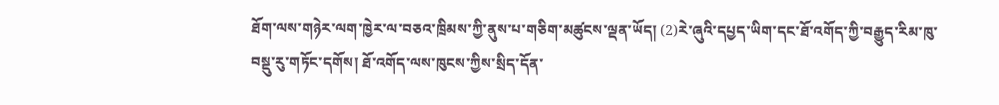ཐོག་ལས་གཉེར་ལག་ཁྱེར་ལ་བཅའ་ཁྲིམས་ཀྱི་ནུས་པ་གཅིག་མཚུངས་ལྡན་ཡོད། (2)རེ་ཞུའི་དཔྱད་ཡིག་དང་ཐོ་འགོད་ཀྱི་བརྒྱུད་རིམ་ཁུ་བསྡུ་རུ་གཏོང་དགོས། ཐོ་འགོད་ལས་ཁུངས་ཀྱིས་སྲིད་དོན་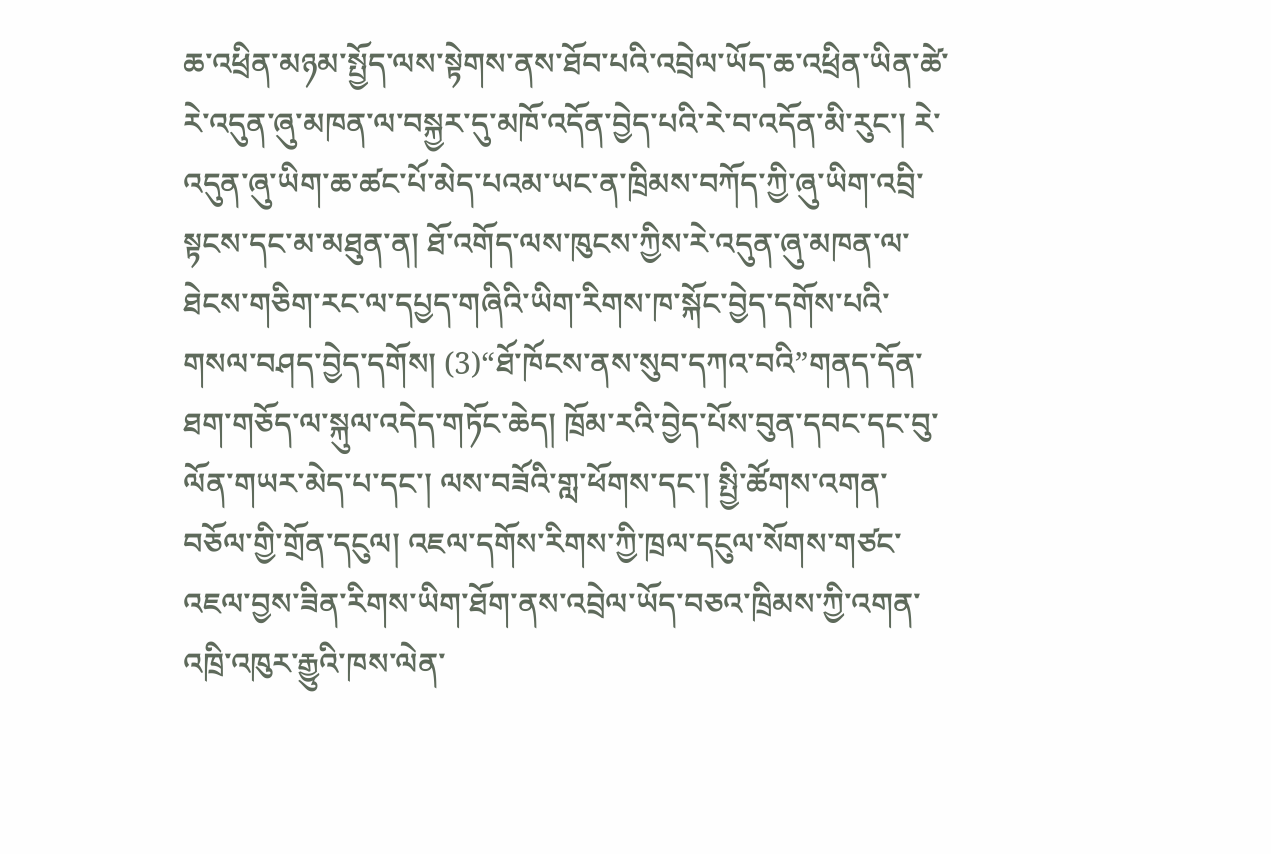ཆ་འཕྲིན་མཉམ་སྤྱོད་ལས་སྟེགས་ནས་ཐོབ་པའི་འབྲེལ་ཡོད་ཆ་འཕྲིན་ཡིན་ཚེ་རེ་འདུན་ཞུ་མཁན་ལ་བསྐྱར་དུ་མཁོ་འདོན་བྱེད་པའི་རེ་བ་འདོན་མི་རུང་། རེ་འདུན་ཞུ་ཡིག་ཆ་ཚང་པོ་མེད་པའམ་ཡང་ན་ཁྲིམས་བཀོད་ཀྱི་ཞུ་ཡིག་འབྲི་སྟངས་དང་མ་མཐུན་ན། ཐོ་འགོད་ལས་ཁུངས་ཀྱིས་རེ་འདུན་ཞུ་མཁན་ལ་ཐེངས་གཅིག་རང་ལ་དཔྱད་གཞིའི་ཡིག་རིགས་ཁ་སྐོང་བྱེད་དགོས་པའི་གསལ་བཤད་བྱེད་དགོས། (3)“ཐོ་ཁོངས་ནས་སུབ་དཀའ་བའི”གནད་དོན་ཐག་གཅོད་ལ་སྐུལ་འདེད་གཏོང་ཆེད། ཁྲོམ་རའི་བྱེད་པོས་བུན་དབང་དང་བུ་ལོན་གཡར་མེད་པ་དང་། ལས་བཟོའི་གླ་ཕོགས་དང་། སྤྱི་ཚོགས་འགན་བཅོལ་གྱི་གྲོན་དངུལ། འཇལ་དགོས་རིགས་ཀྱི་ཁྲལ་དངུལ་སོགས་གཙང་འཇལ་བྱས་ཟིན་རིགས་ཡིག་ཐོག་ནས་འབྲེལ་ཡོད་བཅའ་ཁྲིམས་ཀྱི་འགན་འཁྲི་འཁུར་རྒྱུའི་ཁས་ལེན་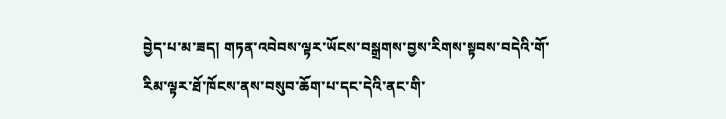བྱེད་པ་མ་ཟད། གཏན་འབེབས་ལྟར་ཡོངས་བསྒྲགས་བྱས་རིགས་སྟབས་བདེའི་གོ་རིམ་ལྟར་ཐོ་ཁོངས་ནས་བསུབ་ཆོག་པ་དང་དེའི་ནང་གི་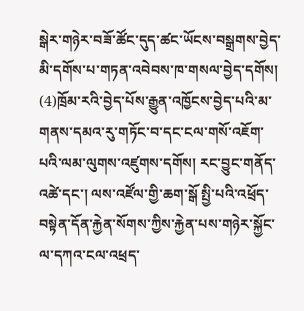སྒེར་གཉེར་བཟོ་ཚོང་དུད་ཚང་ཡོངས་བསྒྲགས་བྱེད་མི་དགོས་པ་གཏན་འབེབས་ཁ་གསལ་བྱེད་དགོས། (4)ཁྲོམ་རའི་བྱེད་པོས་རྒྱུན་འཁྱོངས་བྱེད་པའི་མ་གནས་དམའ་རུ་གཏོང་བ་དང་ངལ་གསོ་འཇོག་པའི་ལམ་ལུགས་འཛུགས་དགོས། རང་བྱུང་གནོད་འཚེ་དང་། ལས་འཛོལ་གྱི་ཆག་སྒོ སྤྱི་པའི་འཕྲོད་བསྟེན་དོན་རྐྱེན་སོགས་ཀྱིས་རྐྱེན་པས་གཉེར་སྐྱོང་ལ་དཀའ་ངལ་འཕྲད་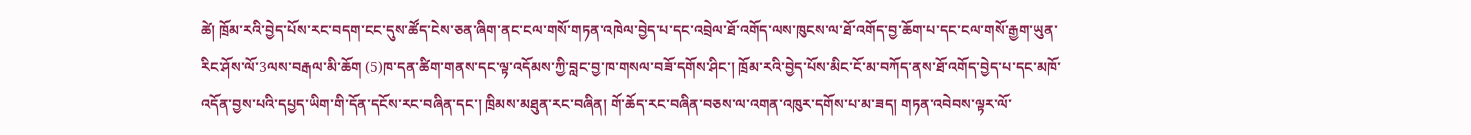ཚེ། ཁྲོམ་རའི་བྱེད་པོས་རང་བདག་ངང་དུས་ཚོད་ངེས་ཅན་ཞིག་ནང་ངལ་གསོ་གཏན་འཁེལ་བྱེད་པ་དང་འབྲེལ་ཐོ་འགོད་ལས་ཁུངས་ལ་ཐོ་འགོད་བྱ་ཆོག་པ་དང་ངལ་གསོ་རྒྱག་ཡུན་རིང་ཤོས་ལོ་3ལས་བརྒལ་མི་ཆོག (5)ཁ་དན་ཚིག་གནས་དང་ལྟ་འདོམས་ཀྱི་བླང་བྱ་ཁ་གསལ་བཟོ་དགོས་ཤིང་། ཁྲོམ་རའི་བྱེད་པོས་མིང་ངོ་མ་བཀོད་ནས་ཐོ་འགོད་བྱེད་པ་དང་མཁོ་འདོན་བྱས་པའི་དཔྱད་ཡིག་གི་དོན་དངོས་རང་བཞིན་དང་། ཁྲིམས་མཐུན་རང་བཞིན། གོ་ཆོད་རང་བཞིན་བཅས་ལ་འགན་འཁུར་དགོས་པ་མ་ཟད། གཏན་འབེབས་ལྟར་ལོ་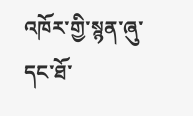འཁོར་གྱི་སྙན་ཞུ་དང་ཐོ་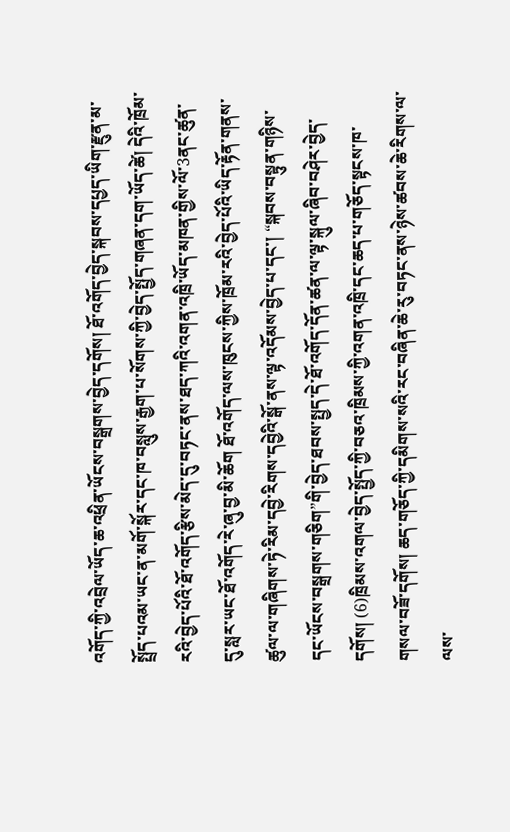འགོད་ཀྱི་འབྲེལ་ཡོད་ཆ་འཕྲིན་ཡོངས་བསྒྲགས་བྱེད་དགོས། ཐོ་འགོད་བྱེད་སྐབས་དཔྱད་ཡིག་རྫུན་མ་སྤྲོད་པའམ་ཡང་ན་མགོ་སྐོར་དང་ཁ་བསླུས་རྒྱག་པ་སོགས་ཀྱི་བྱེད་སྤྱོད་གཞན་དག་ཡོད་ཚེ། དེའི་ཁྲོམ་རའི་བྱེད་པོའི་ཐོ་འགོད་རྩིས་མེད་དུ་བཏང་ནས་ཐད་ཀའི་འགན་འཁྲི་ཡོད་མཁན་གྱིས་ལོ་3ནང་ཚུན་དུ་སླར་ཡང་ཐོ་འགོད་རེ་ཞུ་བྱ་མི་ཆོག ཐོ་འགོད་ལས་ཁུངས་ཀྱིས་ཁྲོམ་རའི་བྱེད་པོའི་ཡིད་རྟོན་གནས་ཚུལ་ལ་གཞིགས་ཏེ་རིམ་དབྱེ་རིགས་དབྱེའི་སྒོ་ནས་ལྟ་འདོམས་བྱེད་པ་དང་། “སྐབས་བསྟུན་གཉིས་དང་ཡོངས་བསྒྲགས་གཅིག”གི་བྱེད་ཐབས་སྤྱད་དེ་ཐོ་འགོད་དོན་ཚན་ལ་ལྟ་སྐུལ་ཞིབ་བཤེར་བྱེད་དགོས། (6)ཁྲིམས་འགལ་བྱེད་སྤྱོད་ཀྱི་བཅའ་ཁྲིམས་ཀྱི་འགན་འཁྲི་དང་ཆད་པ་གཅོད་སྟངས་ཁ་གསལ་བཟོ་དགོས། ཆད་གཅོད་ཀྱི་དམིགས་སའི་རང་བཞིན་ཆེ་རུ་བཏང་ནས་ཉེས་ཚབས་ཆེ་རིགས་ལ་ལས་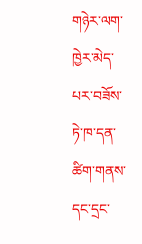གཉེར་ལག་ཁྱེར་མེད་པར་བཟོས་ཏེ་ཁ་དན་ཚིག་གནས་དང་དྲང་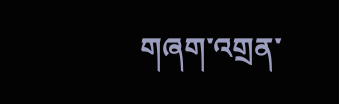གཞག་འགྲན་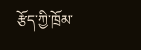རྩོད་ཀྱི་ཁྲོམ་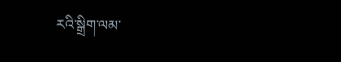རའི་སྒྲིག་ལམ་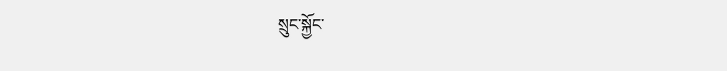སྲུང་སྐྱོང་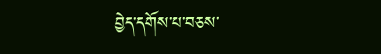བྱེད་དགོས་པ་བཅས་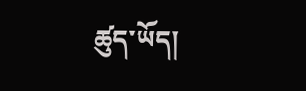ཚུད་ཡོད།